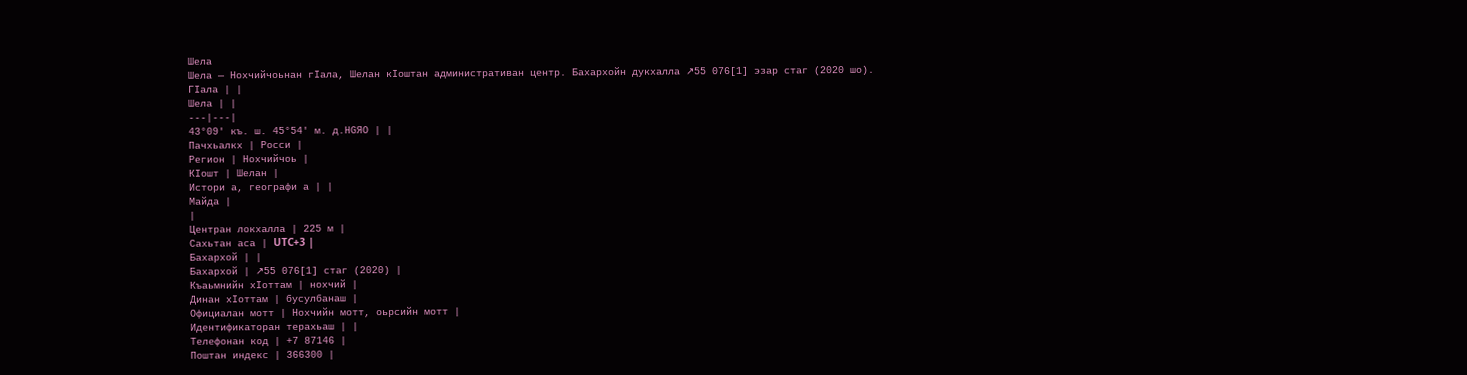Шела
Шела — Нохчийчоьнан гӀала, Шелан кӀоштан административан центр. Бахархойн дукхалла ↗55 076[1] эзар стаг (2020 шо).
ГӀала | |
Шела | |
---|---|
43°09′ къ. ш. 45°54′ м. д.HGЯO | |
Пачхьалкх | Росси |
Регион | Нохчийчоь |
КӀошт | Шелан |
Истори а, географи а | |
Майда |
|
Центран локхалла | 225 м |
Сахьтан аса | UTC+3 |
Бахархой | |
Бахархой | ↗55 076[1] стаг (2020) |
Къаьмнийн хӀоттам | нохчий |
Динан хӀоттам | бусулбанаш |
Официалан мотт | Нохчийн мотт, оьрсийн мотт |
Идентификаторан терахьаш | |
Телефонан код | +7 87146 |
Поштан индекс | 366300 |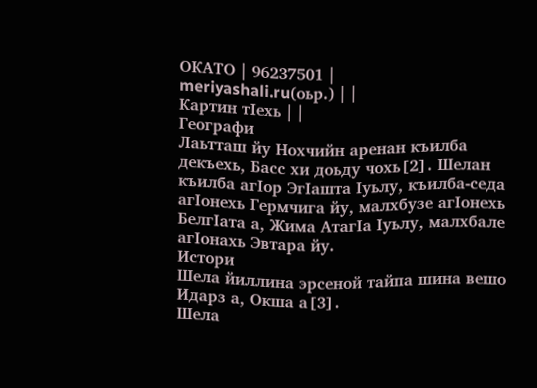ОКАТО | 96237501 |
meriyashali.ru(оьр.) | |
Картин тӀехь | |
Географи
Лаьтташ йу Нохчийн аренан къилба декъехь, Басс хи доьду чохь[2]. Шелан къилба агӀор ЭгӀашта Ӏуьлу, къилба-седа агӀонехь Гермчига йу, малхбузе агӀонехь БелгӀата а, Жима АтагӀа Ӏуьлу, малхбале агӀонахь Эвтара йу.
Истори
Шела йиллина эрсеной тайпа шина вешо Идарз а, Окша а[3].
Шела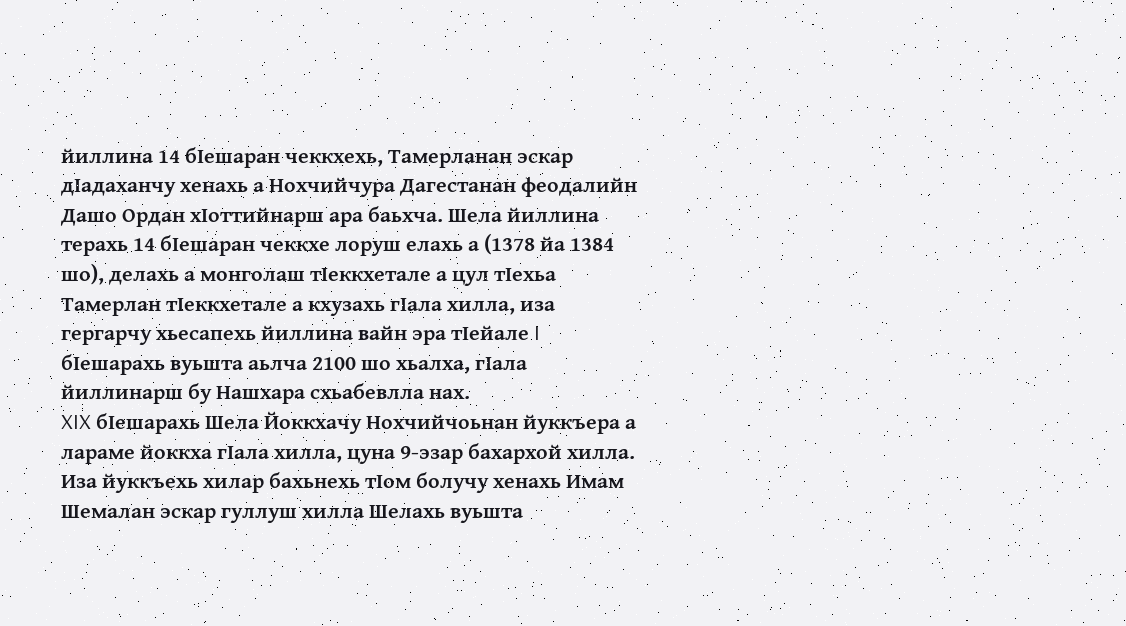йиллина 14 бӀешаран чеккхехь, Тамерланан эскар дӀадаханчу хенахь а Нохчийчура Дагестанан феодалийн Дашо Ордан хӀоттийнарш ара баьхча. Шела йиллина терахь 14 бӀешаран чеккхе лоруш елахь а (1378 йа 1384 шо), делахь а монголаш тӀеккхетале а цул тӀехьа Тамерлан тӀеккхетале а кхузахь гӀала хилла, иза гергарчу хьесапехь йиллина вайн эра тӀейале I бӀешарахь вуьшта аьлча 2100 шо хьалха, гӀала йиллинарш бу Нашхара схьабевлла нах.
XIX бӀешарахь Шела Йоккхачу Нохчийчоьнан йуккъера а лараме йоккха гӀала хилла, цуна 9-эзар бахархой хилла. Иза йуккъехь хилар бахьнехь тӀом болучу хенахь Имам Шемалан эскар гуллуш хилла Шелахь вуьшта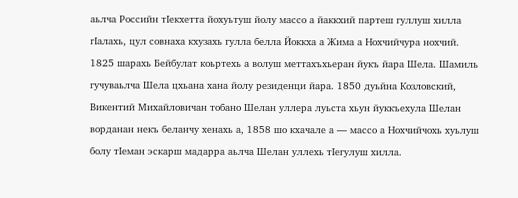аьлча Российн тӀекхетта йохуьтуш йолу массо а йаккхий партеш гуллуш хилла гӀалахь, цул совнаха кхузахь гулла белла Йоккха а Жима а Нохчийчура нохчий.
1825 шарахь Бейбулат коьртехь а волуш меттахъхьеран йукъ йара Шела. Шамиль гучуваьлча Шела цхьана хана йолу резиденци йара. 1850 дуьйна Козловский, Викентий Михайловичан тобано Шелан уллера луьста хьун йуккъехула Шелан ворданан некъ беланчу хенахь а, 1858 шо кхачале а — массо а Нохчийчохь хуьлуш болу тӀеман эскарш мадарра аьлча Шелан уллехь тӀегулуш хилла.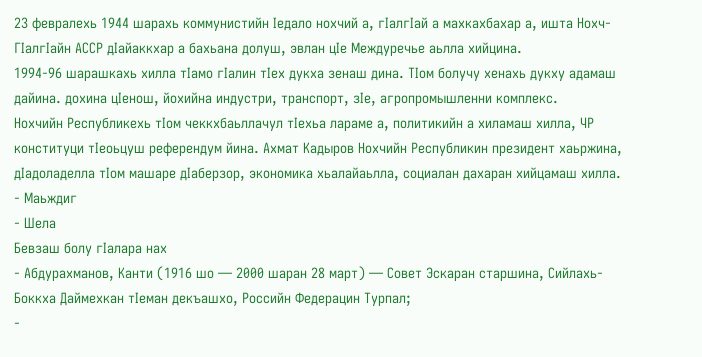23 февралехь 1944 шарахь коммунистийн Ӏедало нохчий а, гӀалгӀай а махкахбахар а, ишта Нохч-ГӀалгӀайн АССР дӀайаккхар а бахьана долуш, эвлан цӀе Междуречье аьлла хийцина.
1994-96 шарашкахь хилла тӀамо гӀалин тӀех дукха зенаш дина. ТӀом болучу хенахь дукху адамаш дайина. дохина цӀенош, йохийна индустри, транспорт, зӀе, агропромышленни комплекс.
Нохчийн Республикехь тӀом чеккхбаьллачул тӀехьа лараме а, политикийн а хиламаш хилла, ЧР конституци тӀеоьцуш референдум йина. Ахмат Кадыров Нохчийн Республикин президент хаьржина, дӀадоладелла тӀом машаре дӀаберзор, экономика хьалайаьлла, социалан дахаран хийцамаш хилла.
- Маьждиг
- Шела
Бевзаш болу гӀалара нах
- Абдурахманов, Канти (1916 шо — 2000 шаран 28 март) — Совет Эскаран старшина, Сийлахь-Боккха Даймехкан тӀеман декъашхо, Российн Федерацин Турпал;
-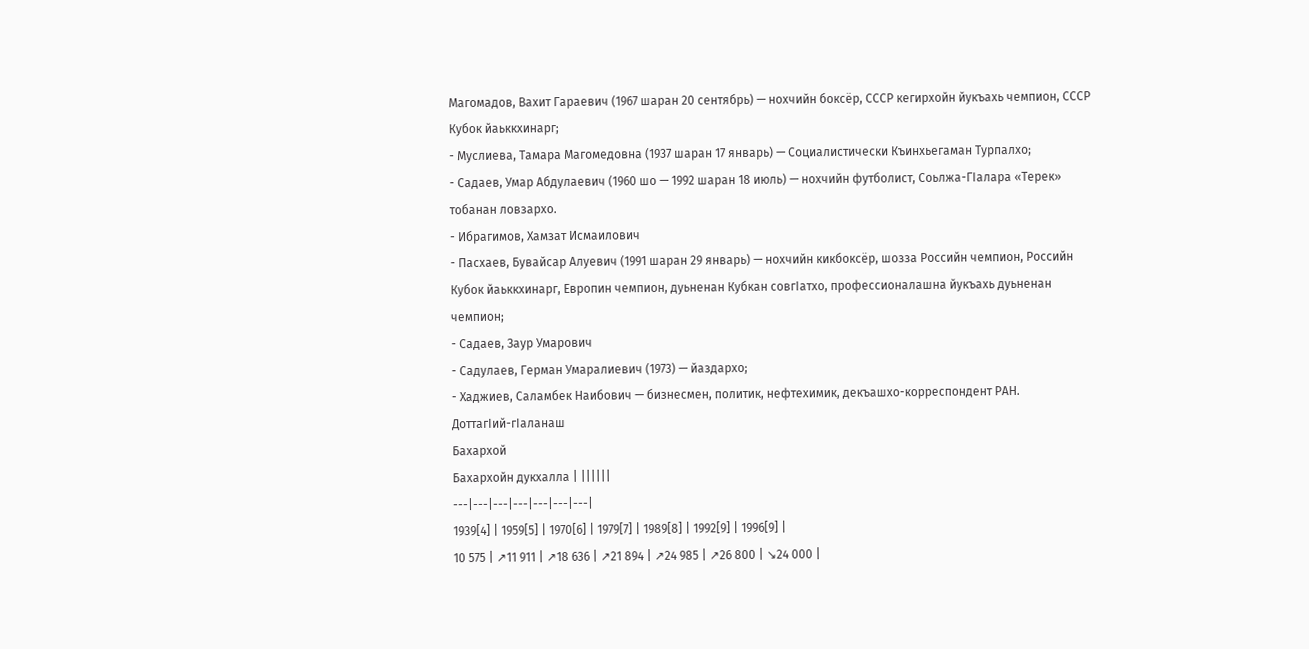Магомадов, Вахит Гараевич (1967 шаран 20 сентябрь) — нохчийн боксёр, СССР кегирхойн йукъахь чемпион, СССР Кубок йаьккхинарг;
- Муслиева, Тамара Магомедовна (1937 шаран 17 январь) — Социалистически Къинхьегаман Турпалхо;
- Садаев, Умар Абдулаевич (1960 шо — 1992 шаран 18 июль) — нохчийн футболист, Соьлжа-ГӀалара «Терек» тобанан ловзархо.
- Ибрагимов, Хамзат Исмаилович
- Пасхаев, Бувайсар Алуевич (1991 шаран 29 январь) — нохчийн кикбоксёр, шозза Российн чемпион, Российн Кубок йаьккхинарг, Европин чемпион, дуьненан Кубкан совгӀатхо, профессионалашна йукъахь дуьненан чемпион;
- Садаев, Заур Умарович
- Садулаев, Герман Умаралиевич (1973) — йаздархо;
- Хаджиев, Саламбек Наибович — бизнесмен, политик, нефтехимик, декъашхо-корреспондент РАН.
ДоттагӀий-гӀаланаш
Бахархой
Бахархойн дукхалла | ||||||
---|---|---|---|---|---|---|
1939[4] | 1959[5] | 1970[6] | 1979[7] | 1989[8] | 1992[9] | 1996[9] |
10 575 | ↗11 911 | ↗18 636 | ↗21 894 | ↗24 985 | ↗26 800 | ↘24 000 |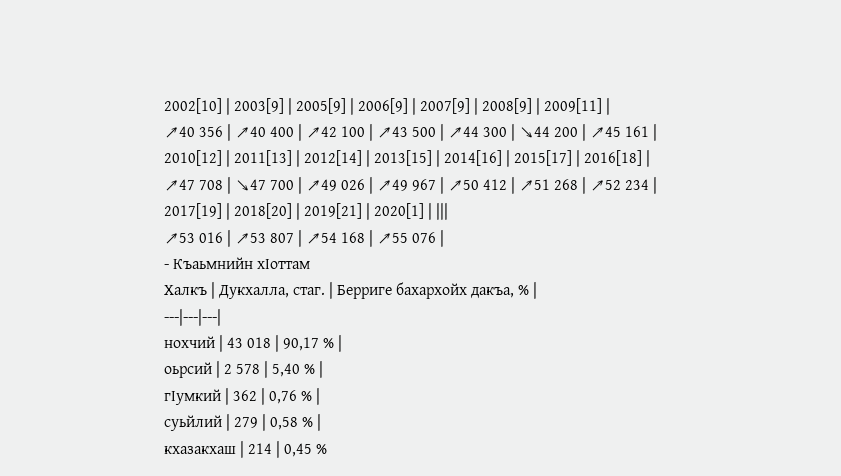2002[10] | 2003[9] | 2005[9] | 2006[9] | 2007[9] | 2008[9] | 2009[11] |
↗40 356 | ↗40 400 | ↗42 100 | ↗43 500 | ↗44 300 | ↘44 200 | ↗45 161 |
2010[12] | 2011[13] | 2012[14] | 2013[15] | 2014[16] | 2015[17] | 2016[18] |
↗47 708 | ↘47 700 | ↗49 026 | ↗49 967 | ↗50 412 | ↗51 268 | ↗52 234 |
2017[19] | 2018[20] | 2019[21] | 2020[1] | |||
↗53 016 | ↗53 807 | ↗54 168 | ↗55 076 |
- Къаьмнийн хӀоттам
Халкъ | Дукхалла, стаг. | Берриге бахархойх дакъа, % |
---|---|---|
нохчий | 43 018 | 90,17 % |
оьрсий | 2 578 | 5,40 % |
гӀумкий | 362 | 0,76 % |
суьйлий | 279 | 0,58 % |
кхазакхаш | 214 | 0,45 %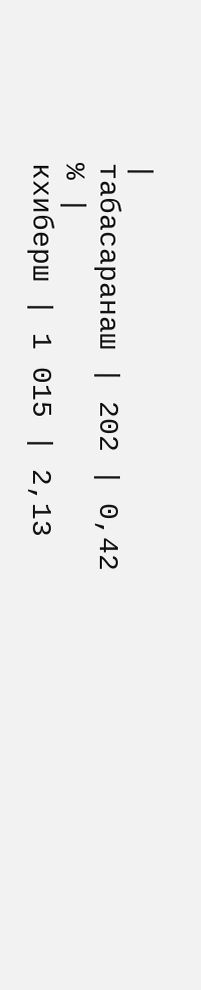|
табасаранаш | 202 | 0,42 % |
кхиберш | 1 015 | 2,13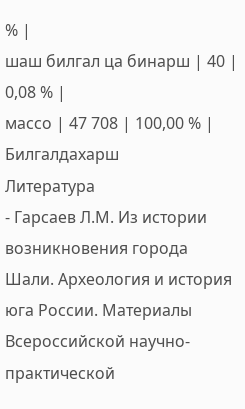% |
шаш билгал ца бинарш | 40 | 0,08 % |
массо | 47 708 | 100,00 % |
Билгалдахарш
Литература
- Гарсаев Л.М. Из истории возникновения города Шали. Археология и история юга России. Материалы Всероссийской научно-практической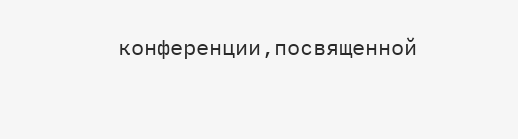конференции,посвященной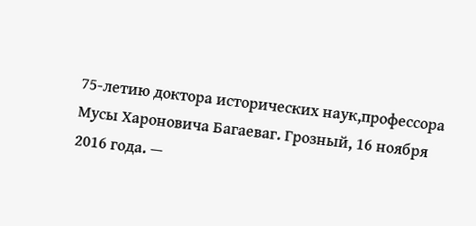75-летию доктора исторических наук,профессора Мусы Хароновича Багаеваг. Грозный, 16 ноября 2016 года. —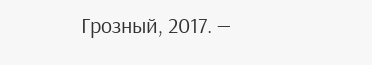Грозный, 2017. —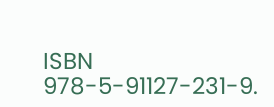ISBN 978-5-91127-231-9.